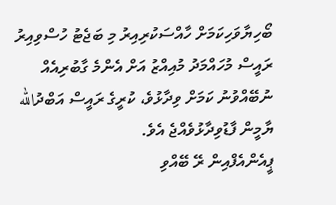ބޯހިޔާވަހިކަމަށް ހާއްސަކުރިއިރު މި ބަޖެޓު ހުސްވިއިރު ރައީސް މުހައްމަދު މުއިއްޒު އަށް އެންމެ ގާބުރިއެއް ނުބޭއްވުނު ކަމަށް ވިދާޅުވެ، ކުރީގެ ރައީސް އަބްދުالله ޔާމީން ފާޑުވިދާޅުވެއްޖެ އެވެ.
ޕީއެންއެފްއިން ރޭ ބޭއްވި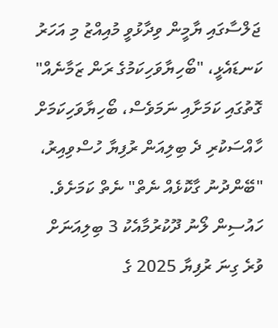ޖަލްސާގައި ޔާމީން ވިދާޅުވީ މުއިއްޒު މި އަހަރު ކަނޑައެޅީ، "ބޯހިޔާވަހިކަމުގެ ރަން ޒަމާނެއް" ގޮތުގައި ކަމަށާއި ނަމަވެސް، ބޯހިޔާވަހިކަމަށް ހާއްސަކުރި ދެ ބިލިއަން ރުފިޔާ ހުސްވިއިރު، "ބޭންދުނު ގާކޮޅެއް ނެތް" ނެތް ކަމަށެވެ. ހައުސިން ލޯނު ދޫކުރުމާއެކު 3 ބިލިއަނަށް ވުރެ ގިނަ ރުފިޔާ 2025 ގެ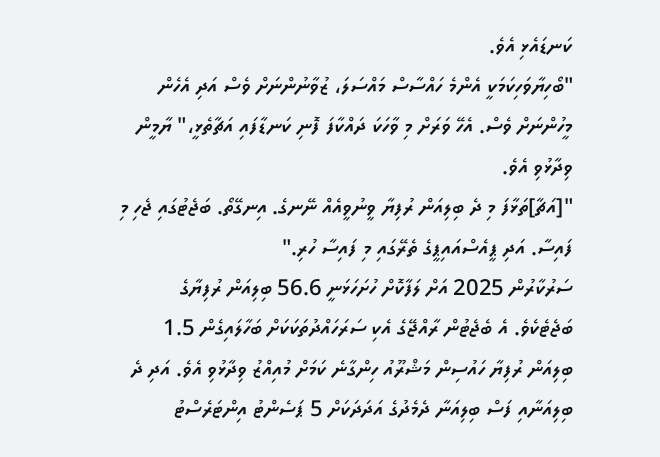ކަނޑައެޅި އެވެ.
"ބޯހިޔާވަހިކަމަކީ އެންމެ ހައްސާސް މައްސަލަ، ޒުވާނުންނަށް ވެސް އަދި އެހެން މީހުންނަށް ވެސް. އެހޭ ވަރަށް މި ވާހަކަ ދައްކާފަ ފޮނި ކަނޑާފައި އަޗާތެޅީ،" ޔާމީން ވިދާޅުވި އެވެ.
"[އަޗާ]ތަޅާފަ މި ދެ ބިލިއަން ރުފިޔާ ވީނުވީއެއް ނޭނގެ. އިނގޭތޯ. ބަޖެޓުގައި ޖެހި މި ފައިސާ. އަދި ޕީއެސްއައިޕީގެ ތެރޭގައި މި ފައިސާ ހުރި."
ސަރުކާރުން 2025 އަށް ލަފާކޮށް ހުށަހަޅަނީ 56.6 ބިލިއަން ރުފިޔާގެ ބަޖެޓެކެވެ. އެ ބެޖެޓުން ރާއްޖޭގެ އެކި ސަރަހައްދުތަކަކަށް ބަހާލައިގެން 1.5 ބިލިއަން ރުފިޔާ ހައުސިން މަޝްރޫއު ހިންގާނެ ކަމަށް މުއިއްޒު ވިދާޅުވި އެވެ. އަދި ދެ ބިލިއަނާއި ފަސް ބިލިއަނާ ދެމެދުގެ އަދަދަކަށް 5 ޕަސެންޓު އިންޓަރެސްޓު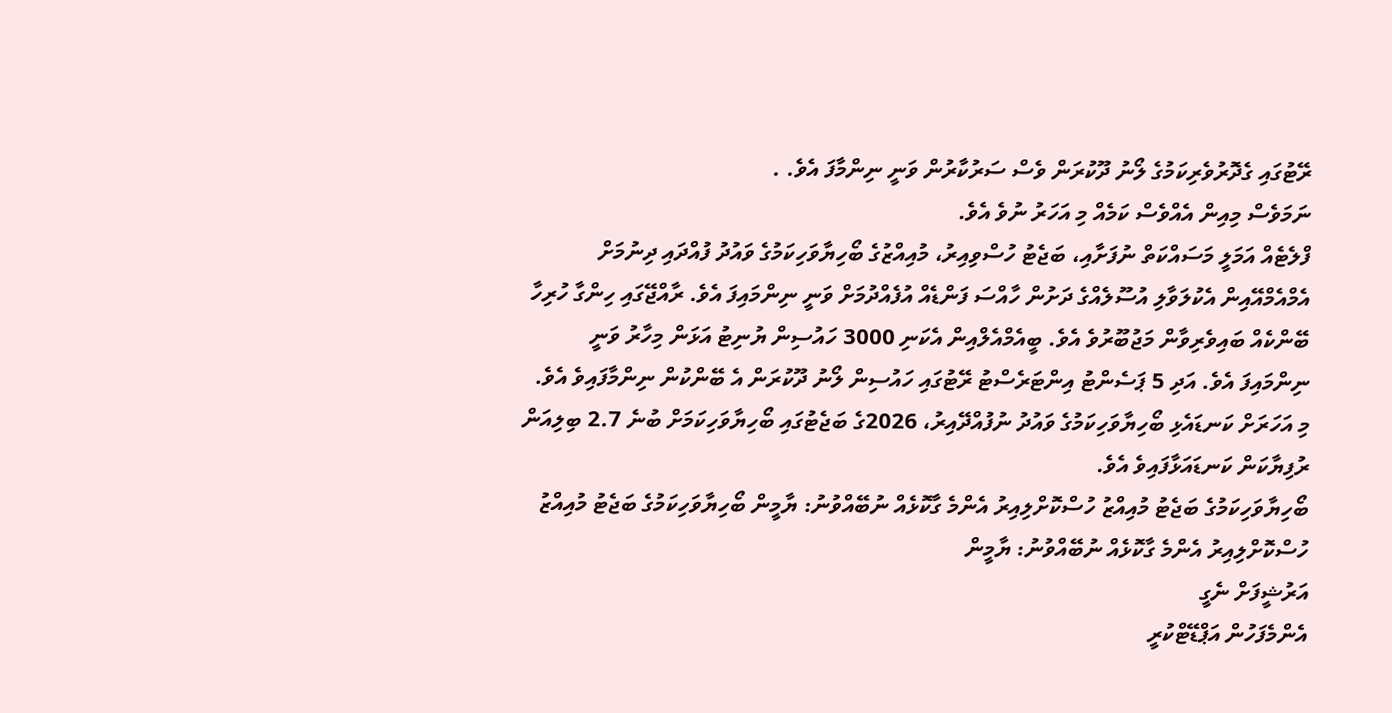ރޭޓުގައި ގެދޮރުވެރިކަމުގެ ލޯނު ދޫކުރަން ވެސް ސަރުކާރުން ވަނީ ނިންމާފަ އެވެ. .
ނަމަވެސް މިއިން އެއްވެސް ކަމެއް މި އަހަރު ނުވެ އެވެ.
ފްލެޓެއް އަމަލީ މަސައްކަތް ނުފަށާއި، ބަޖެޓު ހުސްވިއިރު، މުއިއްޒުގެ ބޯހިޔާވަހިކަމުގެ ވައުދު ފުއްދައި ދިނުމަށް އެމްއެމްއޭއިން އެކުލަވާލި އުސޫލެއްގެ ދަށުން ހާއްސަ ފަންޑެއް އުފެއްދުމަށް ވަނީ ނިންމައިފަ އެވެ. ރާއްޖޭގައި ހިންގާ ހުރިހާ ބޭންކެއް ބައިވެރިވާން މަޖުބޫރުވެ އެވެ. ބީއެމްއެލްއިން އެކަނި 3000 ހައުސިން ޔުނިޓު އަޅަން މިހާރު ވަނީ ނިންމައިފަ އެވެ. އަދި 5 ޕަސެންޓު އިންޓަރެސްޓު ރޭޓުގައި ހައުސިން ލޯނު ދޫކުރަން އެ ބޭންކުން ނިންމާފައިވެ އެވެ.
މި އަހަރަށް ކަނޑައެޅި ބޯހިޔާވަހިކަމުގެ ވައުދު ނުފުއްދޭއިރު، 2026ގެ ބަޖެޓުގައި ބޯހިޔާވަހިކަމަށް ބުނެ 2.7 ބިލިއަން ރުފިޔާކަން ކަނޑައަޅާފައިވެ އެވެ.
ބޯހިޔާވަހިކަމުގެ ބަޖެޓު މުއިއްޒު ހުސްކޮށްލިއިރު އެންމެ ގާކޮޅެއް ނުބޭއްވުނު: ޔާމީން ބޯހިޔާވަހިކަމުގެ ބަޖެޓު މުއިއްޒު ހުސްކޮށްލިއިރު އެންމެ ގާކޮޅެއް ނުބޭއްވުނު: ޔާމީން
އަރުޝީފަށް ނެގީ
އެންމެފަހުން އަޕްޑޭޓްކުރީ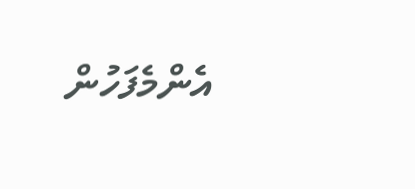އެންމެފަހުން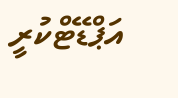އަޕްޑޭޓްކުރީ